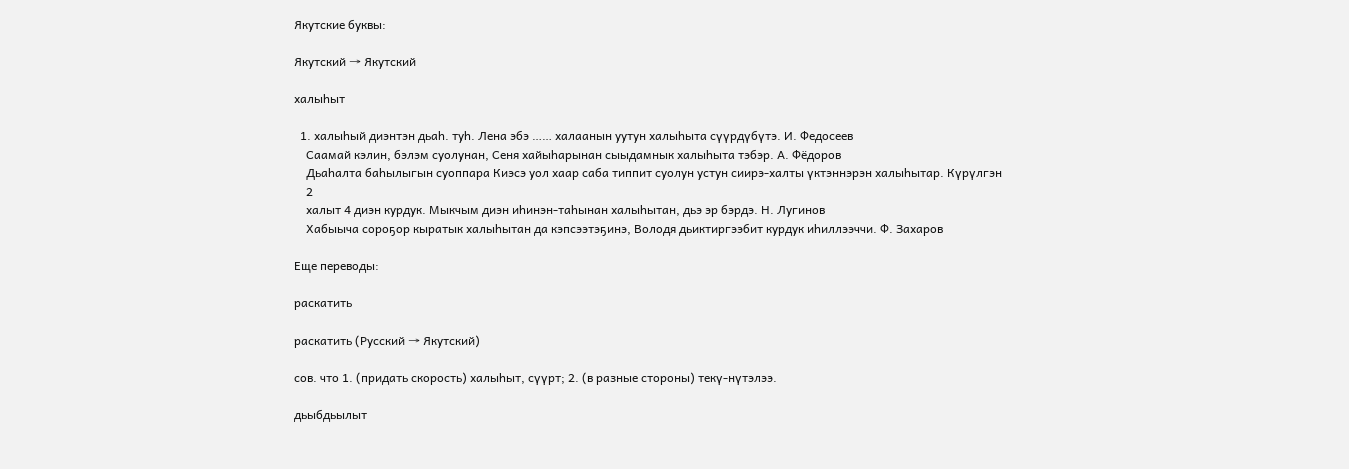Якутские буквы:

Якутский → Якутский

халыһыт

  1. халыһый диэнтэн дьаһ. туһ. Лена эбэ …… халаанын уутун халыһыта сүүрдүбүтэ. И. Федосеев
    Саамай кэлин, бэлэм суолунан, Сеня хайыһарынан сыыдамнык халыһыта тэбэр. А. Фёдоров
    Дьаһалта баһылыгын суоппара Киэсэ уол хаар саба типпит суолун устун сиирэ-халты үктэннэрэн халыһытар. Күрүлгэн
    2
    халыт 4 диэн курдук. Мыкчым диэн иһинэн-таһынан халыһытан, дьэ эр бэрдэ. Н. Лугинов
    Хабыыча сороҕор кыратык халыһытан да кэпсээтэҕинэ, Володя дьиктиргээбит курдук иһиллээччи. Ф. Захаров

Еще переводы:

раскатить

раскатить (Русский → Якутский)

сов. что 1. (придать скорость) халыһыт, сүүрт; 2. (в разные стороны) текү-нүтэлээ.

дьыбдьылыт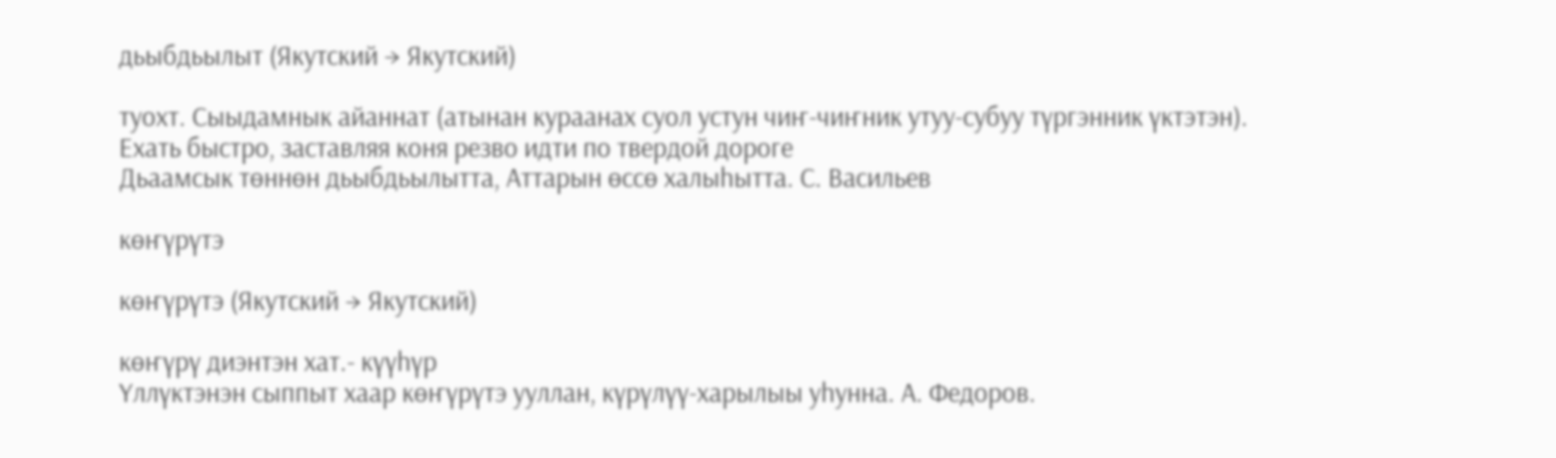дьыбдьылыт (Якутский → Якутский)

туохт. Сыыдамнык айаннат (атынан кураанах суол устун чиҥ-чиҥник утуу-субуу түргэнник үктэтэн). Ехать быстро, заставляя коня резво идти по твердой дороге
Дьаамсык төннөн дьыбдьылытта, Аттарын өссө халыһытта. С. Васильев

көҥүрүтэ

көҥүрүтэ (Якутский → Якутский)

көҥүрү диэнтэн хат.- күүһүр
Үллүктэнэн сыппыт хаар көҥүрүтэ ууллан, күрүлүү-харылыы уһунна. А. Федоров.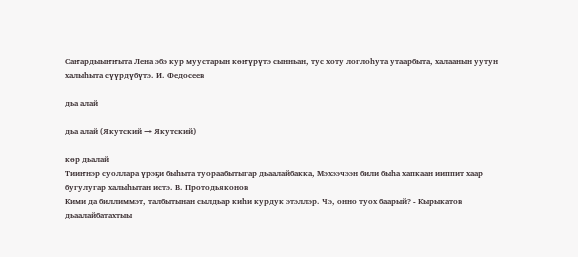Саҥардыыҥҥыта Лена эбэ кур муустарын көҥүрүтэ сынньан, тус хоту логлоһута утаарбыта, халаанын уутун халыһыта сүүрдүбүтэ. И. Федосеев

дьа алай

дьа алай (Якутский → Якутский)

көр дьалай
Тииҥнэр суоллара үрэҕи быһыта туораабытыгар дьаалайбакка, Мэхээчээн били быһа хапкаан ииппит хаар бугулугар халыһытан истэ. В. Протодьяконов
Кими да биллиммэт, талбытынан сылдьар киһи курдук этэллэр. Чэ, онно туох баарый? - Кырыкатов дьаалайбатахтыы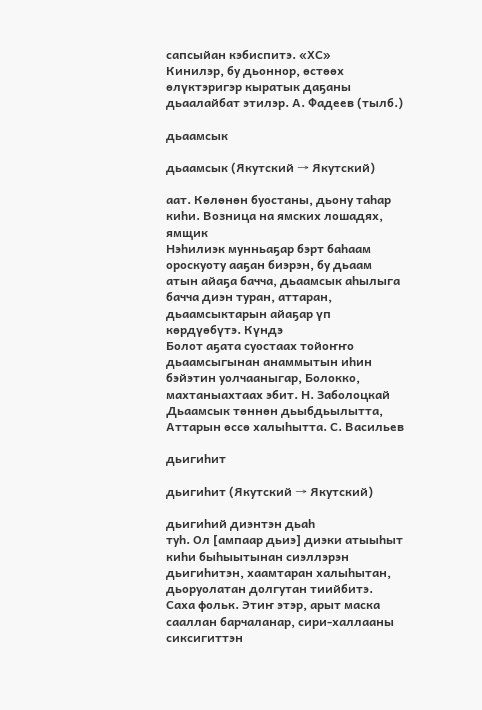сапсыйан кэбиспитэ. «ХС»
Кинилэр, бу дьоннор, өстөөх өлүктэригэр кыратык даҕаны дьаалайбат этилэр. А. Фадеев (тылб.)

дьаамсык

дьаамсык (Якутский → Якутский)

аат. Көлөнөн буостаны, дьону таһар киһи. Возница на ямских лошадях, ямщик
Нэһилиэк мунньаҕар бэрт баһаам ороскуоту ааҕан биэрэн, бу дьаам атын айаҕа бачча, дьаамсык аһылыга бачча диэн туран, аттаран, дьаамсыктарын айаҕар үп көрдүөбүтэ. Күндэ
Болот аҕата суостаах тойоҥҥо дьаамсыгынан анаммытын иһин бэйэтин уолчааныгар, Болокко, махтаныахтаах эбит. Н. Заболоцкай
Дьаамсык төннөн дьыбдьылытта, Аттарын өссө халыһытта. С. Васильев

дьигиһит

дьигиһит (Якутский → Якутский)

дьигиһий диэнтэн дьаһ
туһ. Ол [ампаар дьиэ] диэки атыыһыт киһи быһыытынан сиэллэрэн дьигиһитэн, хаамтаран халыһытан, дьоруолатан долгутан тиийбитэ. Саха фольк. Этиҥ этэр, арыт маска сааллан барчаланар, сири-халлааны сиксигиттэн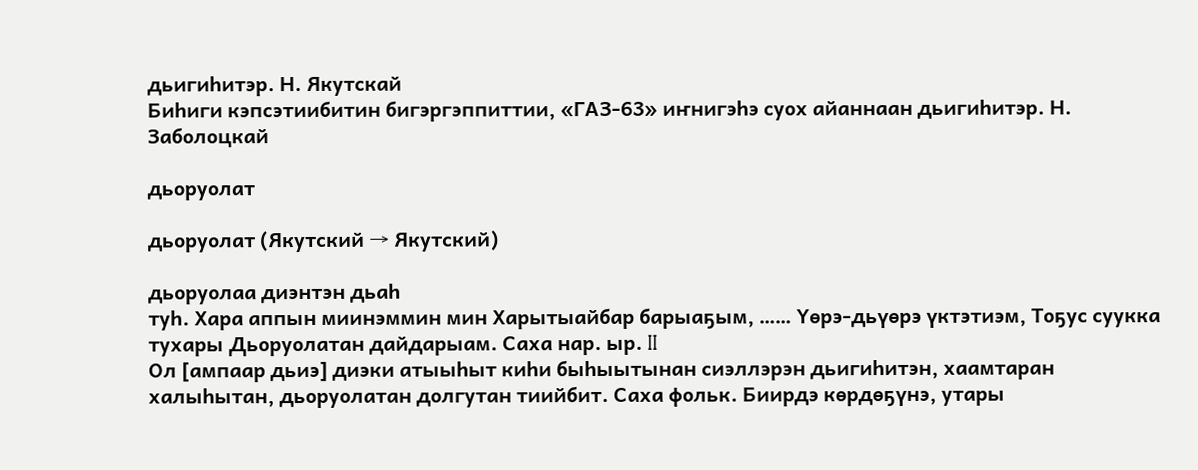дьигиһитэр. Н. Якутскай
Биһиги кэпсэтиибитин бигэргэппиттии, «ГАЗ-63» иҥнигэһэ суох айаннаан дьигиһитэр. Н. Заболоцкай

дьоруолат

дьоруолат (Якутский → Якутский)

дьоруолаа диэнтэн дьаһ
туһ. Хара аппын миинэммин мин Харытыайбар барыаҕым, …… Үөрэ-дьүөрэ үктэтиэм, Тоҕус суукка тухары Дьоруолатан дайдарыам. Саха нар. ыр. II
Ол [ампаар дьиэ] диэки атыыһыт киһи быһыытынан сиэллэрэн дьигиһитэн, хаамтаран халыһытан, дьоруолатан долгутан тиийбит. Саха фольк. Биирдэ көрдөҕүнэ, утары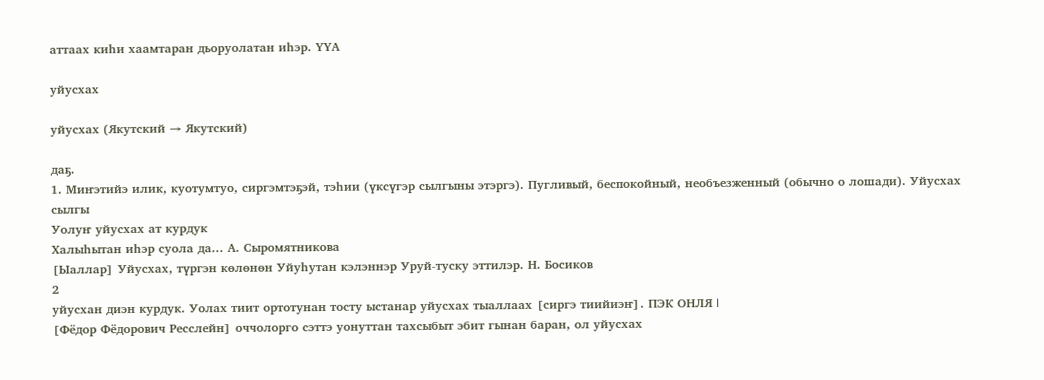аттаах киһи хаамтаран дьоруолатан иһэр. ҮҮА

уйусхах

уйусхах (Якутский → Якутский)

даҕ.
1. Миҥэтийэ илик, куотумтуо, сиргэмтэҕэй, тэһии (үксүгэр сылгыны этэргэ). Пугливый, беспокойный, необъезженный (обычно о лошади). Уйусхах сылгы
Уолуҥ уйусхах ат курдук
Халыһытан иһэр суола да... А. Сыромятникова
[Ыаллар] Уйусхах, түргэн көлөнөн Уйуһутан кэлэннэр Уруй-туску эттилэр. Н. Босиков
2
уйусхан диэн курдук. Уолах тиит ортотунан тосту ыстанар уйусхах тыаллаах [сиргэ тиийиэҥ]. ПЭК ОНЛЯ I
[Фёдор Фёдорович Ресслейн] оччолорго сэттэ уонуттан тахсыбыт эбит гынан баран, ол уйусхах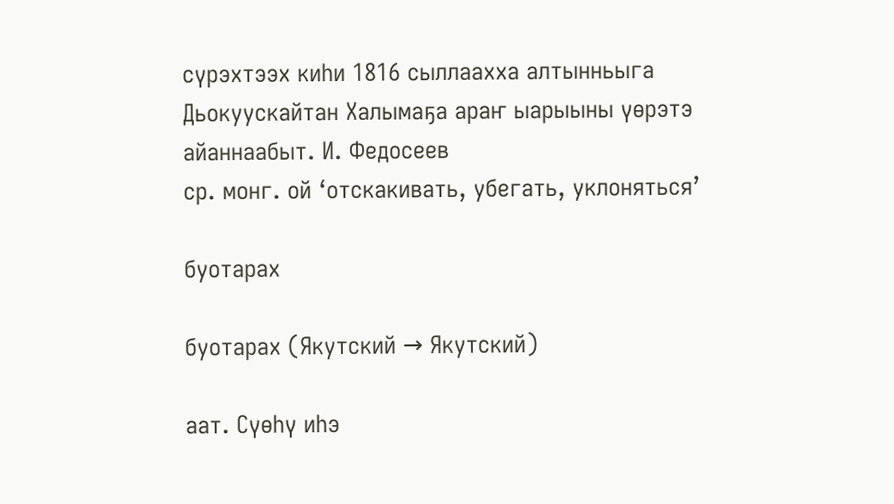сүрэхтээх киһи 1816 сыллаахха алтынньыга Дьокуускайтан Халымаҕа араҥ ыарыыны үөрэтэ айаннаабыт. И. Федосеев
ср. монг. ой ‘отскакивать, убегать, уклоняться’

буотарах

буотарах (Якутский → Якутский)

аат. Сүөһү иһэ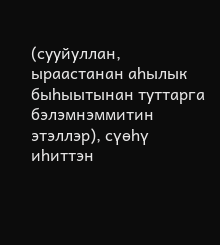(сууйуллан, ыраастанан аһылык быһыытынан туттарга бэлэмнэммитин этэллэр), сүөһү иһиттэн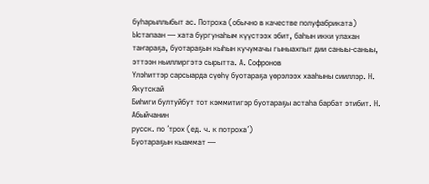буһарыллыбыт ас. Потроха (обычно в качестве полуфабриката)
Ыстапаан — хата бургунаһым күүстээх эбит, баһын икки улахан таҥараҕа, буотараҕын кыһын кучумачы гыныахпыт дии саныы-саныы, эттээн ньиллиргэтэ сырытта. А. Софронов
Үлэһиттэр сарсыарда сүөһү буотараҕа үөрэлээх хааһыны сииллэр. Н. Якутскай
Биһиги бултуйбут тот кэммитигэр буотараҕы астаһа барбат этибит. Н. Абыйчанин
русск. по ´трох (ед. ч. к потроха´)
Буотараҕын кыаммат —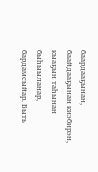баардааҕынан, баайдааҕынан киэбирэн, кыаҕын таһынан быһыыланар, бардамсыйар. Быть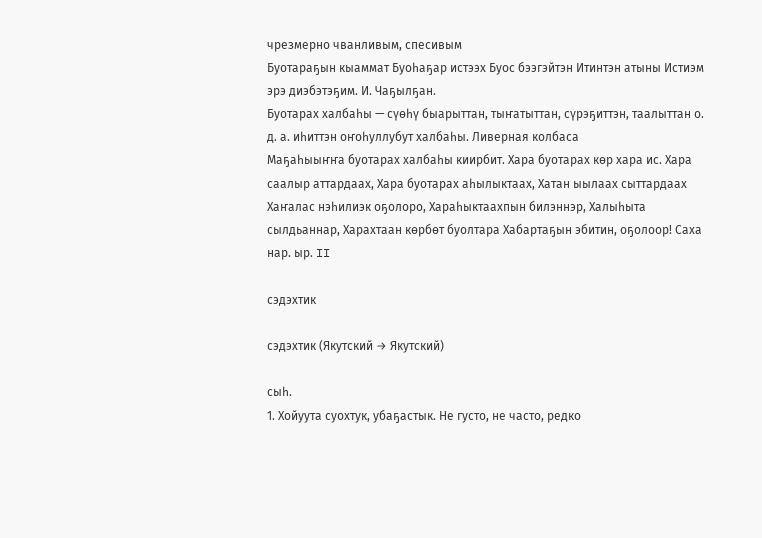чрезмерно чванливым, спесивым
Буотараҕын кыаммат Буоһаҕар истээх Буос бээгэйтэн Итинтэн атыны Истиэм эрэ диэбэтэҕим. И. Чаҕылҕан.
Буотарах халбаһы — сүөһү быарыттан, тыҥатыттан, сүрэҕиттэн, таалыттан о. д. а. иһиттэн оҥоһуллубут халбаһы. Ливерная колбаса
Маҕаһыыҥҥа буотарах халбаһы киирбит. Хара буотарах көр хара ис. Хара саалыр аттардаах, Хара буотарах аһылыктаах, Хатан ыылаах сыттардаах Хаҥалас нэһилиэк оҕолоро, Хараһыктаахпын билэннэр, Халыһыта сылдьаннар, Харахтаан көрбөт буолтара Хабартаҕын эбитин, оҕолоор! Саха нар. ыр. II

сэдэхтик

сэдэхтик (Якутский → Якутский)

сыһ.
1. Хойуута суохтук, убаҕастык. Не густо, не часто, редко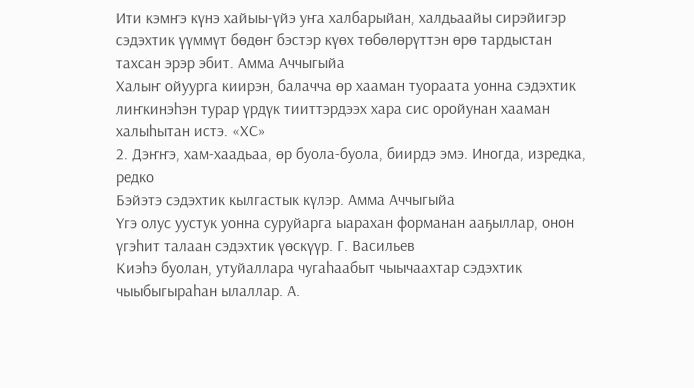Ити кэмҥэ күнэ хайыы-үйэ уҥа халбарыйан, халдьаайы сирэйигэр сэдэхтик үүммүт бөдөҥ бэстэр күөх төбөлөрүттэн өрө тардыстан тахсан эрэр эбит. Амма Аччыгыйа
Халыҥ ойуурга киирэн, балачча өр хааман туораата уонна сэдэхтик лиҥкинэһэн турар үрдүк тииттэрдээх хара сис оройунан хааман халыһытан истэ. «ХС»
2. Дэҥҥэ, хам-хаадьаа, өр буола-буола, биирдэ эмэ. Иногда, изредка, редко
Бэйэтэ сэдэхтик кылгастык күлэр. Амма Аччыгыйа
Үгэ олус уустук уонна суруйарга ыарахан форманан ааҕыллар, онон үгэһит талаан сэдэхтик үөскүүр. Г. Васильев
Киэһэ буолан, утуйаллара чугаһаабыт чыычаахтар сэдэхтик чыыбыгыраһан ылаллар. А.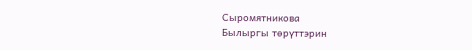Сыромятникова
Былыргы төрүттэрин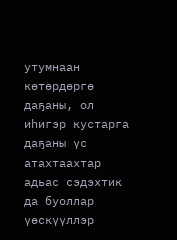утумнаан көтөрдөргө даҕаны, ол иһигэр кустарга даҕаны үс атахтаахтар адьас сэдэхтик да буоллар үөскүүллэр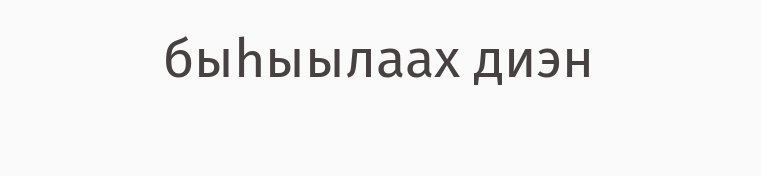быһыылаах диэн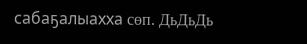сабаҕалыахха сөп. ДьДьДь